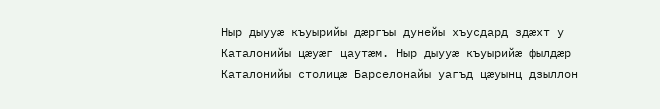Ныр дыууæ къуырийы дæргъы дунейы хъусдард здæхт у Каталонийы цæуæг цаутæм. Ныр дыууæ къуырийæ фылдæр Каталонийы столицæ Барселонайы уагъд цæуынц дзыллон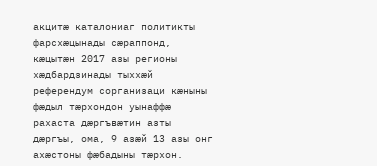акцитæ каталониаг политикты фарсхæцынады сæраппонд, кæцытæн 2017 азы регионы хæдбардзинады тыххæй референдум сорганизаци кæныны фæдыл тæрхондон уынаффæ рахаста дæргъвæтин азты дæргъы, ома, 9 азæй 13 азы онг ахæстоны фæбадыны тæрхон.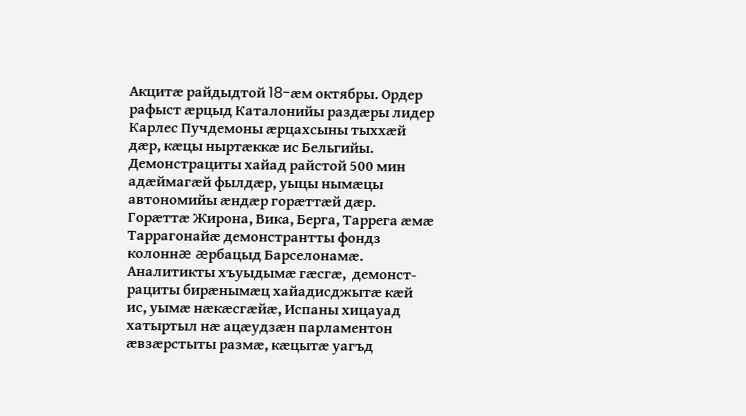Акцитæ райдыдтой 18-æм октябры. Ордер рафыст æрцыд Каталонийы раздæры лидер Карлес Пучдемоны æрцахсыны тыххæй дæр, кæцы ныртæккæ ис Бельгийы. Демонстрациты хайад райстой 500 мин адæймагæй фылдæр, уыцы нымæцы автономийы æндæр горæттæй дæр. Горæттæ Жирона, Вика, Берга, Таррега æмæ Таррагонайæ демонстрантты фондз колоннæ æрбацыд Барселонамæ. Аналитикты хъуыдымæ гæсгæ,  демонст-рациты бирæнымæц хайадисджытæ кæй ис, уымæ нæкæсгæйæ, Испаны хицауад хатыртыл нæ ацæудзæн парламентон æвзæрстыты размæ, кæцытæ уагъд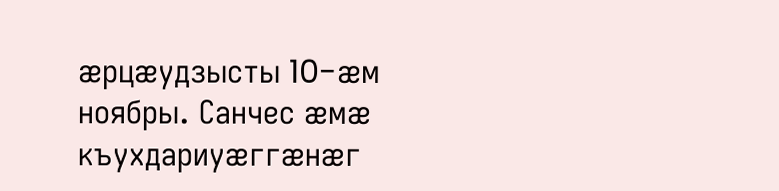æрцæудзысты 10-æм ноябры. Санчес æмæ къухдариуæггæнæг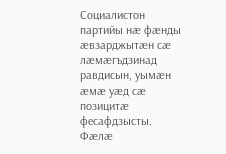Социалистон партийы нæ фæнды æвзарджытæн сæ лæмæгъдзинад равдисын, уымæн æмæ уæд сæ позицитæ фесафдзысты. Фæлæ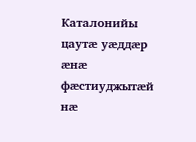Каталонийы цаутæ уæддæр æнæ фæстиуджытæй  нæ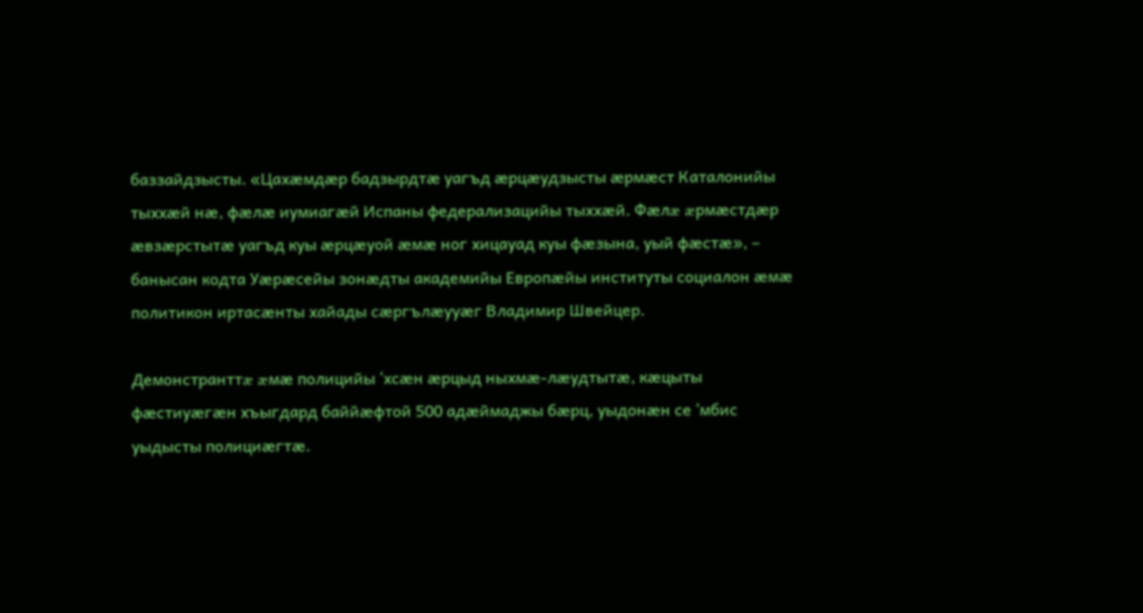баззайдзысты. «Цахæмдæр бадзырдтæ уагъд æрцæудзысты æрмæст Каталонийы тыххæй нæ, фæлæ иумиагæй Испаны федерализацийы тыххæй. Фæлæ æрмæстдæр  æвзæрстытæ уагъд куы æрцæуой æмæ ног хицауад куы фæзына, уый фæстæ», – банысан кодта Уæрæсейы зонæдты академийы Европæйы институты социалон æмæ политикон иртасæнты хайады сæргълæууæг Владимир Швейцер.

Демонстранттæ æмæ полицийы ‘хсæн æрцыд ныхмæ-лæудтытæ, кæцыты фæстиуæгæн хъыгдард баййæфтой 500 адæймаджы бæрц, уыдонæн се ‘мбис уыдысты полициæгтæ.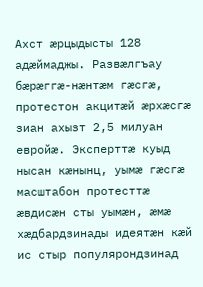Ахст æрцыдысты 128 адæймаджы. Развæлгъау бæрæггæ-нæнтæм гæсгæ, протестон акцитæй æрхæсгæ зиан ахызт 2,5 милуан евройæ. Эксперттæ куыд нысан кæнынц, уымæ гæсгæ масштабон протесттæ æвдисæн сты уымæн, æмæ хæдбардзинады идеятæн кæй ис стыр популярондзинад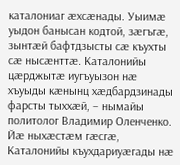каталониаг æхсæнады. Уыимæ уыдон банысан кодтой, зæгъгæ, зынтæй бафтдзысты сæ къухты сæ нысæнттæ. Каталонийы цæрджытæ иугъуызон нæ хъуыды кæнынц хæдбардзинады фарсты тыххæй, – нымайы политолог Владимир Оленченко. Йæ ныхæстæм гæсгæ, Каталонийы къухдариуæгады нæ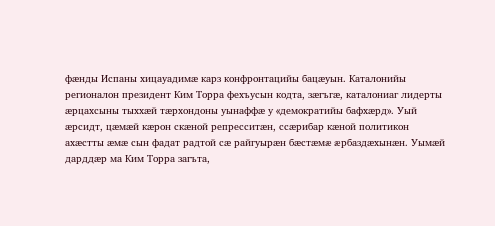фæнды Испаны хицауадимæ карз конфронтацийы бацæуын. Каталонийы регионалон президент Ким Торра фехъусын кодта, зæгъгæ, каталониаг лидерты æрцахсыны тыххæй тæрхондоны уынаффæ у «демократийы бафхæрд». Уый æрсидт, цæмæй кæрон скæной репресситæн, ссæрибар кæной политикон ахæстты æмæ сын фадат радтой сæ райгуырæн бæстæмæ æрбаздæхынæн. Уымæй дарддæр ма Ким Торра загъта,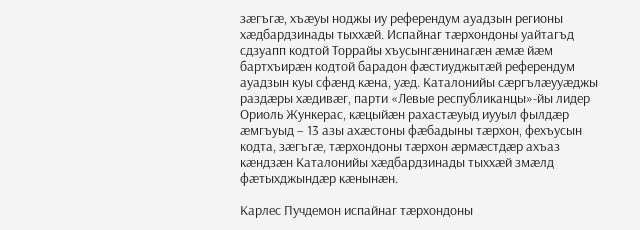зæгъгæ, хъæуы ноджы иу референдум ауадзын регионы хæдбардзинады тыххæй. Испайнаг тæрхондоны уайтагъд сдзуапп кодтой Торрайы хъусынгæнинагæн æмæ йæм бартхъирæн кодтой барадон фæстиуджытæй референдум ауадзын куы сфæнд кæна, уæд. Каталонийы сæргълæууæджы раздæры хæдивæг, парти «Левые республиканцы»-йы лидер Ориоль Жункерас, кæцыйæн рахастæуыд иууыл фылдæр æмгъуыд – 13 азы ахæстоны фæбадыны тæрхон, фехъусын кодта, зæгъгæ, тæрхондоны тæрхон æрмæстдæр ахъаз кæндзæн Каталонийы хæдбардзинады тыххæй змæлд фæтыхджындæр кæнынæн.

Карлес Пучдемон испайнаг тæрхондоны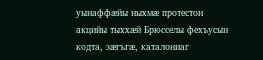уынаффæйы ныхмæ протестон акцийы тыххæй Брюсселы фехъусын кодта, зæгъгæ, каталониаг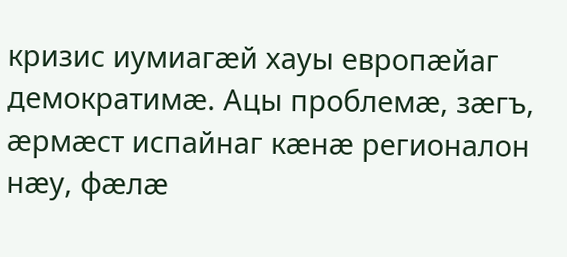кризис иумиагæй хауы европæйаг демократимæ. Ацы проблемæ, зæгъ, æрмæст испайнаг кæнæ регионалон нæу, фæлæ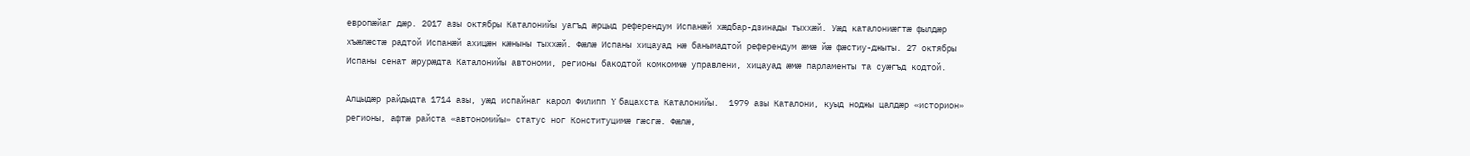европæйаг дæр. 2017 азы октябры Каталонийы уагъд æрцыд референдум Испанæй хæдбар-дзинады тыххæй. Уæд каталониæгтæ фылдæр хъæлæстæ радтой Испанæй ахицæн кæныны тыххæй. Фæлæ Испаны хицауад нæ банымадтой референдум æмæ йæ фæстиу-джыты. 27 октябры Испаны сенат æрурæдта Каталонийы автономи, регионы бакодтой комкоммæ управлени, хицауад æмæ парламенты та суæгъд кодтой.

Алцыдæр райдыдта 1714 азы, уæд испайнаг карол Филипп Y бацахста Каталонийы.  1979 азы Каталони, куыд ноджы цалдæр «историон» регионы, афтæ райста «автономийы» статус ног Конституцимæ гæсгæ. Фæлæ,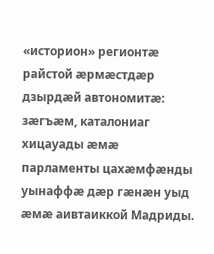«историон» регионтæ райстой æрмæстдæр дзырдæй автономитæ: зæгъæм, каталониаг хицауады æмæ парламенты цахæмфæнды уынаффæ дæр гæнæн уыд æмæ аивтаиккой Мадриды.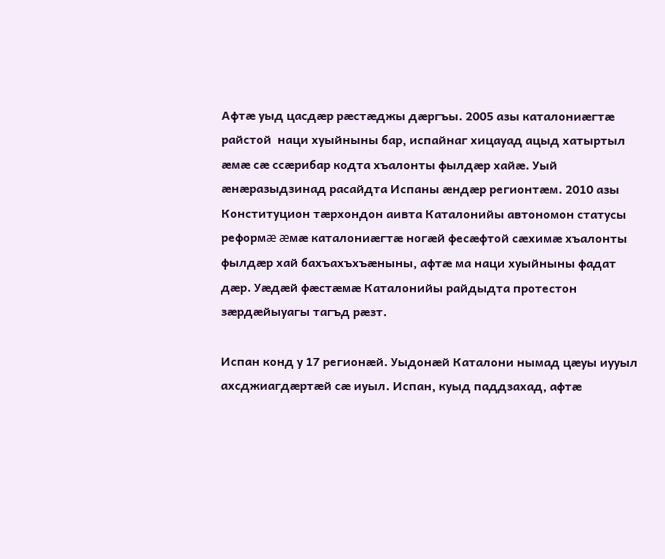Афтæ уыд цасдæр рæстæджы дæргъы. 2005 азы каталониæгтæ райстой  наци хуыйныны бар, испайнаг хицауад ацыд хатыртыл æмæ сæ ссæрибар кодта хъалонты фылдæр хайæ. Уый æнæразыдзинад расайдта Испаны æндæр регионтæм. 2010 азы Конституцион тæрхондон аивта Каталонийы автономон статусы реформæ æмæ каталониæгтæ ногæй фесæфтой сæхимæ хъалонты фылдæр хай бахъахъхъæныны, афтæ ма наци хуыйныны фадат дæр. Уæдæй фæстæмæ Каталонийы райдыдта протестон зæрдæйыуагы тагъд рæзт.

Испан конд у 17 регионæй. Уыдонæй Каталони нымад цæуы иууыл ахсджиагдæртæй сæ иуыл. Испан, куыд паддзахад, афтæ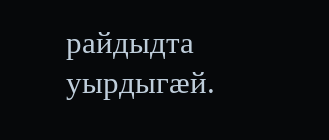райдыдта уырдыгæй.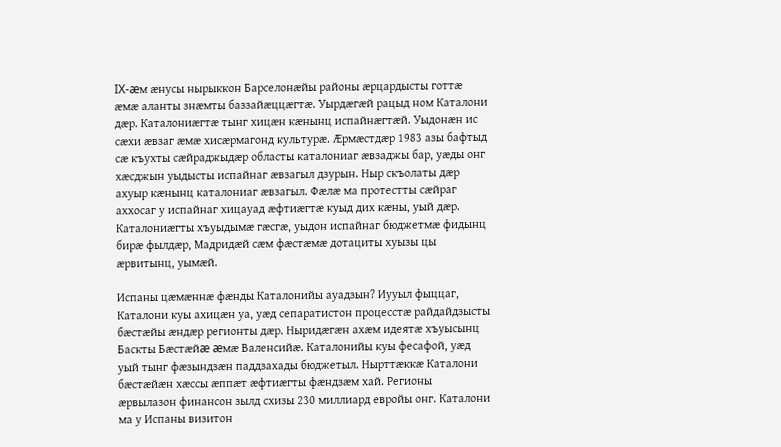IX-æм æнусы нырыккон Барселонæйы районы æрцардысты готтæ æмæ аланты знæмты баззайæццæгтæ. Уырдæгæй рацыд ном Каталони дæр. Каталониæгтæ тынг хицæн кæнынц испайнæгтæй. Уыдонæн ис сæхи æвзаг æмæ хисæрмагонд культурæ. Æрмæстдæр 1983 азы бафтыд сæ къухты сæйраджыдæр областы каталониаг æвзаджы бар, уæды онг хæсджын уыдысты испайнаг æвзагыл дзурын. Ныр скъолаты дæр ахуыр кæнынц каталониаг æвзагыл. Фæлæ ма протестты сæйраг аххосаг у испайнаг хицауад æфтиæгтæ куыд дих кæны, уый дæр. Каталониæгты хъуыдымæ гæсгæ, уыдон испайнаг бюджетмæ фидынц бирæ фылдæр, Мадридæй сæм фæстæмæ дотациты хуызы цы æрвитынц, уымæй.

Испаны цæмæннæ фæнды Каталонийы ауадзын? Иууыл фыццаг, Каталони куы ахицæн уа, уæд сепаратистон процесстæ райдайдзысты бæстæйы æндæр регионты дæр. Ныридæгæн ахæм идеятæ хъуысынц Баскты Бæстæйæ æмæ Валенсийæ. Каталонийы куы фесафой, уæд уый тынг фæзындзæн паддзахады бюджетыл. Нырттæккæ Каталони бæстæйæн хæссы æппæт æфтиæгты фæндзæм хай. Регионы æрвылазон финансон зылд схизы 230 миллиард евройы онг. Каталони ма у Испаны визитон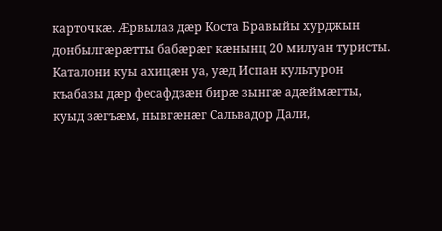карточкæ. Æрвылаз дæр Коста Бравыйы хурджын донбылгæрæтты бабæрæг кæнынц 20 милуан туристы. Каталони куы ахицæн уа, уæд Испан культурон къабазы дæр фесафдзæн бирæ зынгæ адæймæгты, куыд зæгъæм, нывгæнæг Сальвадор Дали,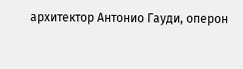архитектор Антонио Гауди, оперон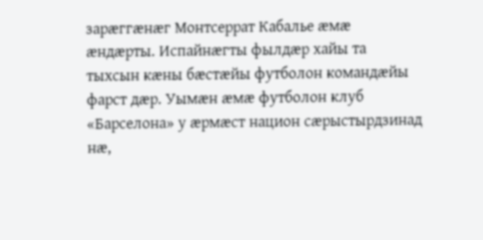зарæггæнæг Монтсеррат Кабалье æмæ æндæрты. Испайнæгты фылдæр хайы та тыхсын кæны бæстæйы футболон командæйы фарст дæр. Уымæн æмæ футболон клуб «Барселона» у æрмæст национ сæрыстырдзинад нæ,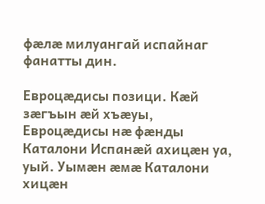фæлæ милуангай испайнаг фанатты дин.

Евроцæдисы позици. Кæй зæгъын æй хъæуы, Евроцæдисы нæ фæнды Каталони Испанæй ахицæн уа, уый. Уымæн æмæ Каталони хицæн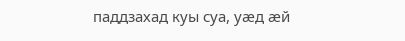паддзахад куы суа, уæд æй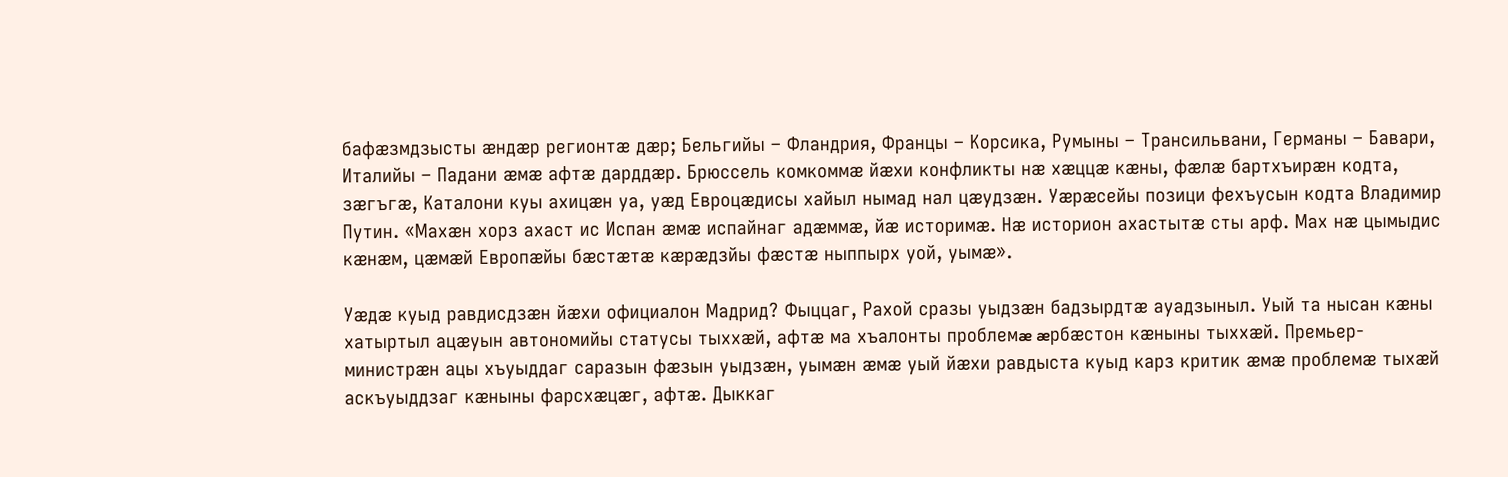бафæзмдзысты æндæр регионтæ дæр; Бельгийы – Фландрия, Францы – Корсика, Румыны – Трансильвани, Германы – Бавари, Италийы – Падани æмæ афтæ дарддæр. Брюссель комкоммæ йæхи конфликты нæ хæццæ кæны, фæлæ бартхъирæн кодта, зæгъгæ, Каталони куы ахицæн уа, уæд Евроцæдисы хайыл нымад нал цæудзæн. Уæрæсейы позици фехъусын кодта Владимир Путин. «Махæн хорз ахаст ис Испан æмæ испайнаг адæммæ, йæ историмæ. Нæ историон ахастытæ сты арф. Мах нæ цымыдис кæнæм, цæмæй Европæйы бæстæтæ кæрæдзйы фæстæ ныппырх уой, уымæ».

Уæдæ куыд равдисдзæн йæхи официалон Мадрид? Фыццаг, Рахой сразы уыдзæн бадзырдтæ ауадзыныл. Уый та нысан кæны хатыртыл ацæуын автономийы статусы тыххæй, афтæ ма хъалонты проблемæ æрбæстон кæныны тыххæй. Премьер-министрæн ацы хъуыддаг саразын фæзын уыдзæн, уымæн æмæ уый йæхи равдыста куыд карз критик æмæ проблемæ тыхæй аскъуыддзаг кæныны фарсхæцæг, афтæ. Дыккаг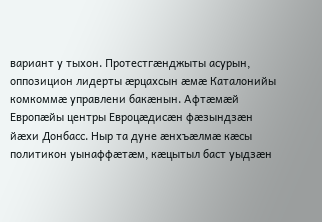вариант у тыхон. Протестгæнджыты асурын, оппозицион лидерты æрцахсын æмæ Каталонийы комкоммæ управлени бакæнын. Афтæмæй Европæйы центры Евроцæдисæн фæзындзæн йæхи Донбасс. Ныр та дуне æнхъæлмæ кæсы политикон уынаффæтæм, кæцытыл баст уыдзæн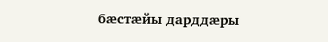бæстæйы дарддæры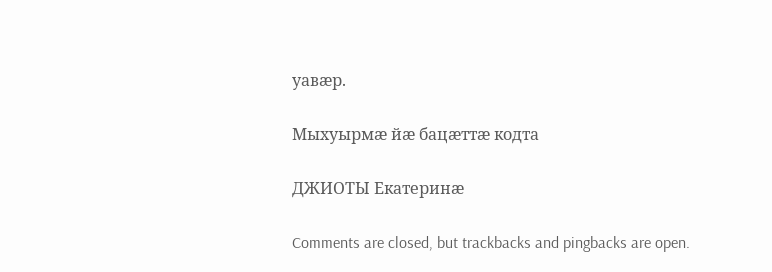уавæр.

Мыхуырмӕ йӕ бацӕттӕ кодта

ДЖИОТЫ Екатеринæ

Comments are closed, but trackbacks and pingbacks are open.